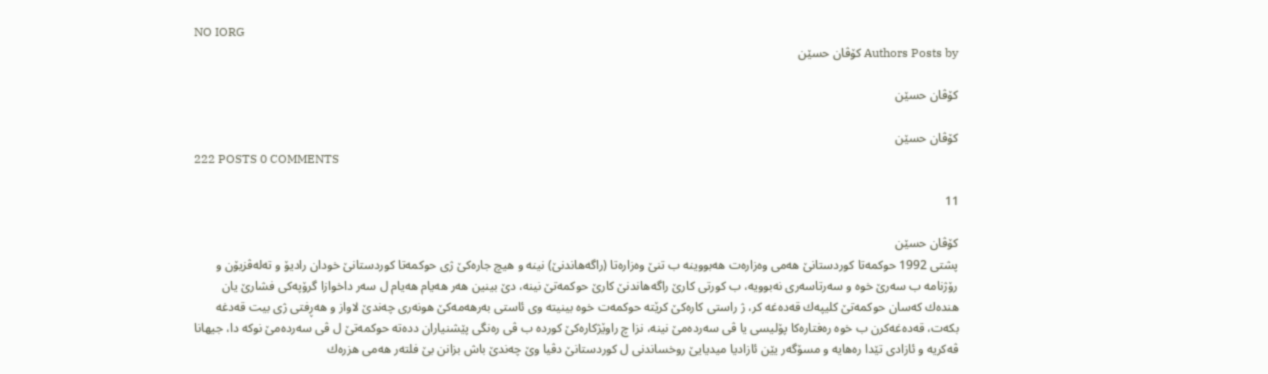NO IORG
Authors Posts by كۆڤان حسێن

كۆڤان حسێن

كۆڤان حسێن
222 POSTS 0 COMMENTS

11

كۆڤان حسێن
پشتى 1992 حوكمه‌تا كوردستانێ هه‌مى وه‌زاره‌ت هه‌بووینه‌ ب تنێ وه‌زاره‌تا (راگه‌هاندنێ) نینه‌ و هیچ جاره‌كێ ژى حوكمه‌تا كوردستانێ خودان رادیۆ و ته‌له‌ڤزیۆن و رۆژنامه‌ ب سه‌رێ خوه‌ و سه‌رتاسه‌رى نه‌بوویه‌، ب كورتى كارێ راگه‌هاندنێ كارێ حوكمه‌تێ نینه‌، دێ بینین هه‌ر هه‌یام هه‌یام ل سه‌ر داخوازا گرۆپه‌كى فشارێ یان هنده‌ك كه‌سان حوكمه‌تێ كلیپه‌ك قه‌ده‌غه‌ كر، ژ راستى كاره‌كێ كرێته‌ حوكمه‌ت خوه‌ بینیته‌ وى ئاستى به‌رهه‌مه‌كێ هونه‌رى چه‌ندێ لاواز و هه‌ڕفتى ژى بیت قه‌دغه‌ بكه‌ت، قه‌ده‌غه‌كرن ب خوه‌ ره‌فتاره‌كا پۆلیسى یا ڤى سه‌رده‌مێ نینه‌، نزا چ راوێژكاره‌كێ كورده‌ ب ڤى ره‌نگى پێشنیاران دده‌ته‌ حوكمه‌تێ ل ڤى سه‌رده‌مێ نوكه‌ دا، جیهانا ڤه‌كریه‌ و ئازادى تێدا ره‌هایه‌ و مسۆگه‌ر یێن ئازادیا میدیایێ روخساندنى ل كوردستانێ دڤیا وێ چه‌ندێ باش بزانن بێ فلته‌ر هه‌مى هزره‌ك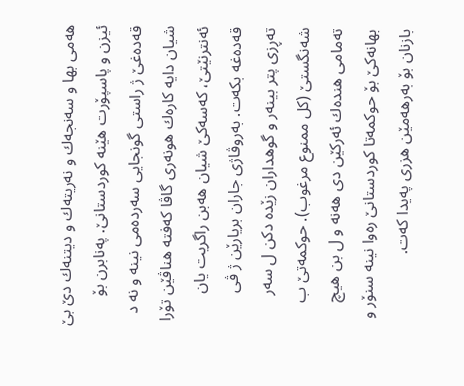هه‌مى بها و سه‌نجه‌ك و نه‌ریته‌ك و دیتنه‌ك دێ بێ ئیزن و پاسپۆرت هێنه‌ كوردستانێ. په‌نابرن بۆ قه‌ده‌غێ ژ راستى گونجایى سه‌رده‌مى نینه‌ و نه‌ د شیان دایه‌ كاره‌ك هونه‌رى گاڤا كه‌فته‌ هناڤێن تۆرا ئه‌نترنێتێ، كه‌سه‌كێ شیان هه‌بن راگریت یان قه‌ده‌غه‌ بكه‌ت. به‌روڤاژى جاران بریارێن ژ ڤى ته‌ڕزى پتر بینه‌ر و گوهداران زێده‌ دكن ل سه‌ر شه‌نگستێ (كل ممنوع مرغوب). حوكمه‌تێ ب ته‌مامى هنده‌ك ئه‌ركێن دى هه‌نه‌ و ل بن هیچ بهانه‌كێ بۆ حوكمه‌تا كوردستانێ ره‌وا نینه‌ سنۆر و بازنان بۆ به‌رهه‌مێن هزرى په‌یدا كه‌ت.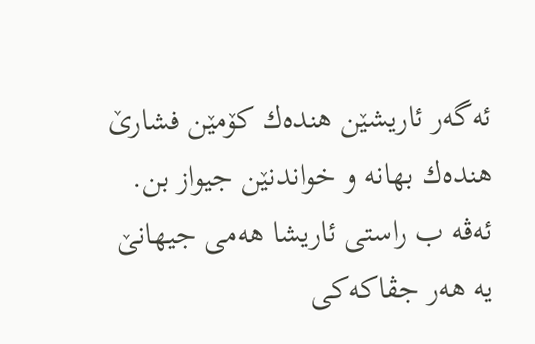ئه‌گه‌ر ئاریشێن هنده‌ك كۆمێن فشارێ هنده‌ك بهانه‌ و خواندنێن جیواز بن. ئه‌ڤه‌ ب راستى ئاریشا هه‌مى جیهانێ یه‌ هه‌ر جڤاكه‌كى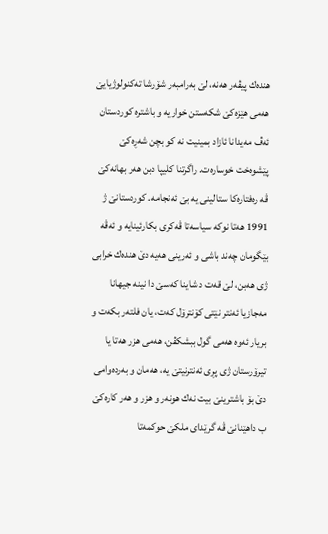هنده‌ك پیڤه‌ر هه‌نه‌، لێ به‌رامبه‌ر شۆرشا ته‌كنولوژیایێ هه‌مى هێزه‌كێ شكه‌ستن خواریه‌ و باشتره‌ كوردستان ئه‌ڤ مه‌یدانا ئازاد بمینیت نه‌ كو بچن شه‌ڕه‌كێ پێشوه‌خت خوساره‌ت. راگرتنا كلیپا دبن هه‌ر بهانه‌كێ ڤه‌ ره‌فتاره‌كا ستالینى یه‌ بێ ئه‌نجامه‌. كوردستانێ ژ 1991 هه‌تا نوكه‌ سیاسه‌تا ڤه‌كرى بكارئینایه‌ و ئه‌ڤه‌ بێگومان چه‌ند باشى و ئه‌رینى هه‌یه‌ دێ هنده‌ك خرابى ژى هه‌بن، لێ قه‌ت د شاینا كه‌سێ دا نینه‌ جیهانا مه‌جازیا ئه‌نتر نێتى كۆنترۆل كه‌ت، یان فلته‌ر بكه‌ت و بریار ئه‌وه‌ هه‌مى گول ببشكڤن، هه‌مى هزر هه‌تا یا تیرۆرستان ژى پڕى ئه‌نترنیتێ یه‌، هه‌مان و به‌رده‌وامى دێ بۆ باشترینێ بیت نه‌ك هونه‌ر و هزر و هه‌ر كاره‌كێ ب داهێنانێ ڤه‌ گرێداى ملكێ حوكمه‌تا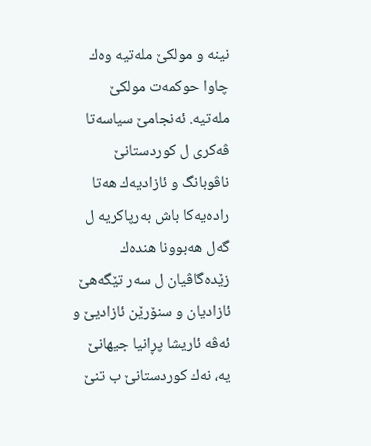نینه‌ و مولكێ مله‌تیه‌ وه‌ك چاوا حوكمه‌ت مولكێ مله‌تیه‌. ئه‌نجامێ سیاسه‌تا ڤه‌كرى ل كوردستانێ ناڤوبانگ و ئازادیه‌ك هه‌تا راده‌یه‌كا باش به‌رپاكریه‌ ل گه‌ل هه‌بوونا هنده‌ك زێده‌گاڤیان ل سه‌ر تێگه‌هێ ئازادیان و سنۆرێن ئازادیێ و ئه‌ڤه‌ ئاریشا پڕانیا جیهانێ یه‌، نه‌ك كوردستانێ ب تنێ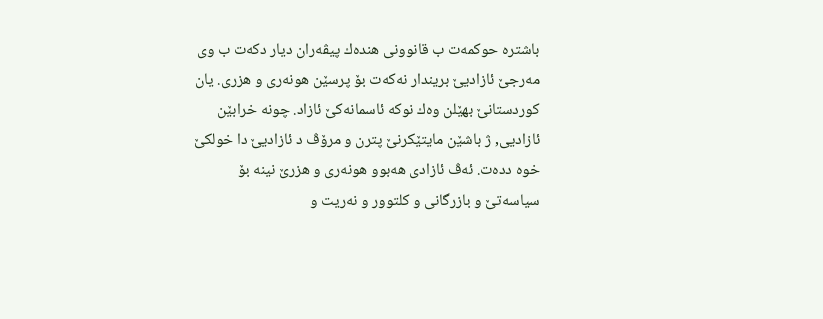باشتره‌ حوكمه‌ت ب قانوونى هنده‌ك پیڤه‌ران دیار دكه‌ت ب وى مه‌رجێ ئازادیێ بریندار نه‌كه‌ت بۆ پرسێن هونه‌رى و هزرى. یان كوردستانێ بهێلن وه‌ك نوكه‌ ئاسمانه‌كێ ئازاد. چونه‌ خرابێن ئازادیى, ژ باشێن مایتێكرنێ پترن و مرۆڤ د ئازادیێ دا خولكێ خوه‌ دده‌ت. ئه‌ڤ ئازادى هه‌بوو هونه‌رى و هزرێ نینه‌ بۆ سیاسه‌تێ و بازرگانى و كلتوور و نه‌ریت و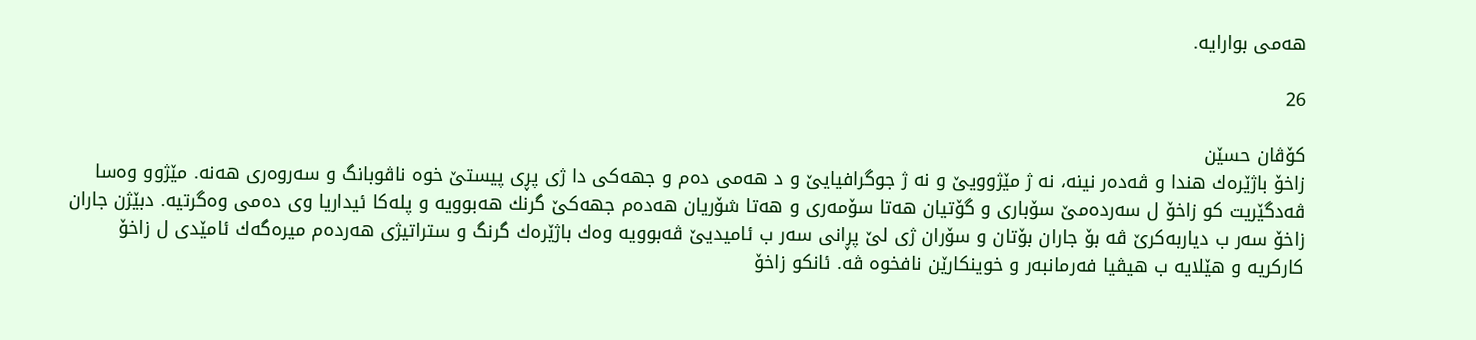هه‌مى بوارایه‌.

26

كۆڤان حسێن
زاخۆ باژێره‌ك هندا و ڤه‌ده‌ر نینه‌، نه‌ ژ مێژوویێ و نه‌ ژ جوگرافیایێ و د هه‌مى ده‌م و جهه‌كى دا ژى پڕى پیستێ خوه‌ ناڤوبانگ و سه‌روه‌رى هه‌نه‌. مێژوو وه‌سا ڤه‌دگێریت كو زاخۆ ل سه‌رده‌مێ سۆبارى و گۆتیان هه‌تا سۆمه‌رى و هه‌تا شۆریان هه‌ده‌م جهه‌كێ گرنك هه‌بوویه‌ و پله‌كا ئیداریا وى ده‌مى وه‌گرتیه‌. دبێژن جاران زاخۆ سه‌ر ب دیاربه‌كرێ ڤه‌ بۆ جاران بۆتان و سۆران ژى لێ پڕانى سه‌ر ب ئامیدیێ ڤه‌بوویه‌ وه‌ك باژێره‌ك گرنگ و ستراتیژى هه‌رده‌م میره‌گه‌ك ئامێدى ل زاخۆ كاركریه‌ و هێلایه‌ ب هیڤیا فه‌رمانبه‌ر و خوینكارێن نافخوه‌ ڤه‌. ئانكو زاخۆ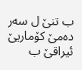ب تنێ ل سه‌ر ده‌مێ كۆماریێ ئیراقێ ب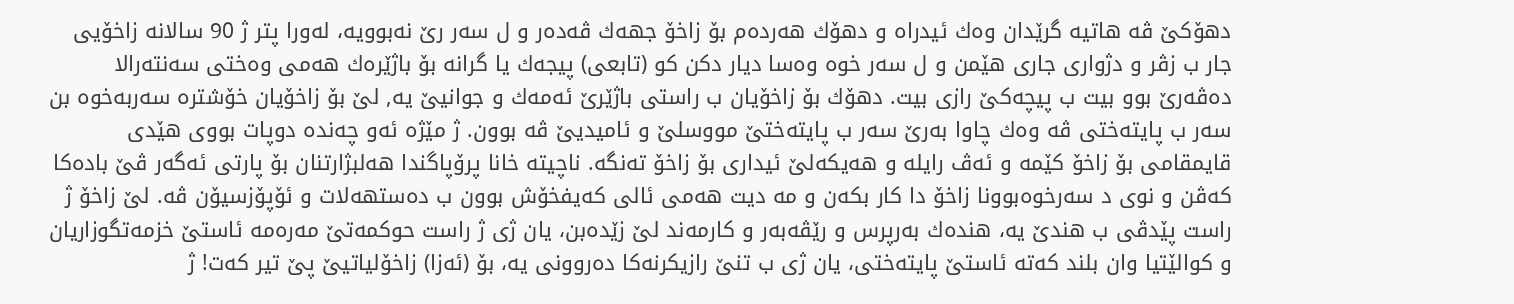دهۆكێ ڤه‌ هاتیه‌ گرێدان وه‌ك ئیدراه‌ و دهۆك هه‌رده‌م بۆ زاخۆ جهه‌ك ڤه‌ده‌ر و ل سه‌ر رێ نه‌بوویه‌، له‌ورا پتر ژ 90 سالانه‌ زاخۆیى جار ب زڤر و دژوارى جارى هێمن و ل سه‌ر خوه‌ وه‌سا دیار دكن كو (تابعى) پیجه‌ك یا گرانه‌ بۆ باژێره‌ك هه‌مى وه‌ختى سه‌نته‌رالا ده‌ڤه‌رێ بوو بیت ب پیچه‌كێ رازى بیت. دهۆك بۆ زاخۆیان ب راستى باژێرێ ئه‌مه‌ك و جوانیێ یه‌, لێ بۆ زاخۆیان خۆشتره‌ سه‌ربه‌خوه‌ بن سه‌ر ب پایته‌ختى ڤه‌ وه‌ك چاوا به‌رێ سه‌ر ب پایته‌ختێ مووسلێ و ئامیدیێ ڤه‌ بوون. ژ مێژه‌ ئه‌و چه‌نده‌ دوپات بووى هێدى قایمقامى بۆ زاخۆ كێمه‌ و ئه‌ڤ رایله‌ و هه‌یكه‌لێ ئیدارى بۆ زاخۆ ته‌نگه‌. ناچیته‌ خانا پرۆپاگندا هه‌لبژارتنان بۆ پارتى ئه‌گه‌ر ڤێ باده‌كا كه‌ڤن و نوى د سه‌رخوه‌بوونا زاخۆ دا كار بكه‌ن و مه‌ دیت هه‌مى ئالى كه‌یفخۆش بوون ب ده‌ستهه‌لات و ئۆپۆزسیۆن ڤه‌. لێ زاخۆ ژ راست پێدڤى ب هندێ یه‌، هنده‌ك به‌رپرس و رێڤه‌به‌ر و كارمه‌ند لێ زێده‌بن، یان ژى ژ راست حوكمه‌تێ مه‌ره‌مه‌ ئاستێ خزمه‌تگوزاریان و كوالێتیا وان بلند كه‌ته‌ ئاستێ پایته‌ختى، یان ژى ب تنێ رازیكرنه‌كا ده‌روونى یه‌، بۆ (ئه‌زا) زاخۆلیاتیێ پێ تیر كه‌ت! ژ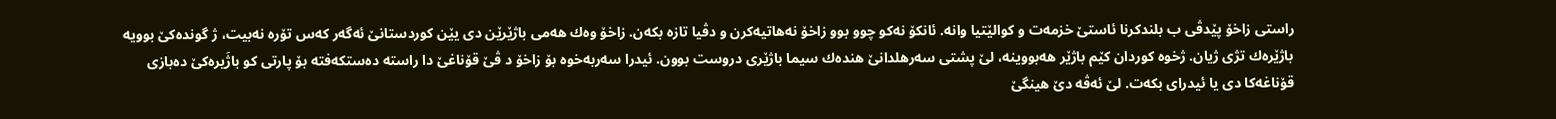راستى زاخۆ پێدڤى ب بلندكرنا ئاستێ خزمه‌ت و كوالێتیا وانه‌. ئانكۆ نه‌كو چوو بوو زاخۆ نه‌هاتیه‌كرن و دڤیا تازه‌ بكه‌ن. زاخۆ وه‌ك هه‌مى باژێرێن دى یێن كوردستانێ ئه‌گه‌ر كه‌س تۆره‌ نه‌بیت، ژ گونده‌كێ بوویه‌ باژێره‌ك تژى ژیان. ژخوه‌ كوردان كێم باژێر هه‌بووینه‌، لێ پشتى سه‌رهلدانێ هنده‌ك سیما باژێرى دروست بوون. ئیدرا سه‌ربه‌خوه‌ بۆ زاخۆ د ڤێ قۆناغێ دا راسته‌ ده‌ستكه‌فته‌ بۆ پارتى كو باژَیره‌كێ ده‌بازى قۆناغه‌كا دى یا ئیدراى بكه‌ت. لێ ئه‌ڤه‌ دێ هینگێ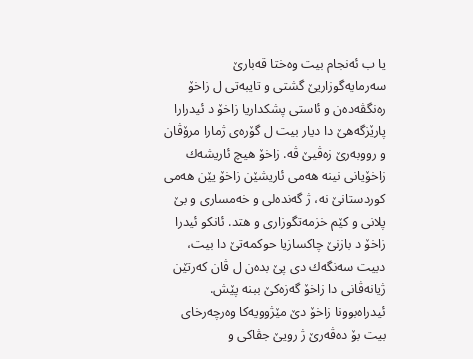یا ب ئه‌نجام بیت وه‌ختا قه‌بارێ سه‌رمایه‌گوزاریێ گشتى و تایبه‌تى ل زاخۆ ره‌نگڤه‌ده‌ن و ئاستى پشكداریا زاخۆ د ئیدرارا پارێزگه‌هێ دا دیار بیت ل گۆره‌ى ژمارا مرۆڤان و رووبه‌رێ زه‌ڤیێ ڤه‌. زاخۆ هیچ ئاریشه‌ك زاخۆیانى نینه‌ هه‌مى ئاریشێن زاخۆ یێن هه‌مى كوردستانێ نه‌، ژ گه‌نده‌لى و خه‌مسارى و بێ پلانى و كێم خزمه‌تگوزارى و هتد. ئانكو ئیدرا زاخۆ د بازنێ چاكسازیا حوكمه‌تێ دا بیت، دبیت سه‌نگه‌ك دى پێ بده‌ن ل ڤان كه‌رتێن ژیانه‌ڤانى دا زاخۆ گه‌زه‌كێ ببنه‌ پێش. ئیدراه‌بوونا زاخۆ دێ مێژوویه‌كا وه‌رچه‌رخاى بیت بۆ ده‌ڤه‌رێ ژ رویێ جڤاكى و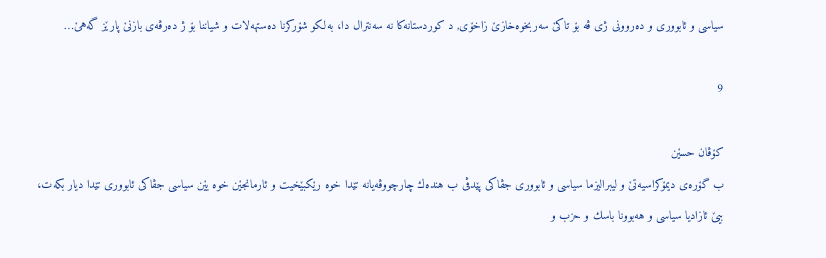سیاسى و ئابوورى و ده‌روونى ژى ڤه‌ بۆ تاكێ سه‌ربخوه‌خازێ زاخۆى, د كوردستانه‌كا نه‌ سه‌نترال دا، به‌لكو شۆركرنا ده‌ستهه‌لات و شیاننا بۆ ژ ده‌رڤه‌ى بازنێ پارێز گه‌هێ…

9

كۆڤان حسێن
ب گۆره‌ى دیمۆكراسیه‌تێ و لیبرالیزما سیاسى و ئابوورى جڤاكى پێدڤى ب هنده‌ك چارچووڤه‌یانه‌ تێدا خوه‌ رێكبێخیت و ئارمانجێن خوه‌ یێن سیاسى جڤاكى ئابوورى تێدا دیار بكه‌ت، بیێ ئازادیا سیاسى و هه‌بوونا باسك و حزب و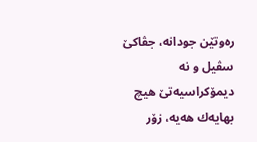ره‌وتێن جودانه‌، جڤاكێ سڤیل و نه‌ دیمۆكراسیه‌تێ هیچ بهایه‌ك هه‌یه‌، زۆر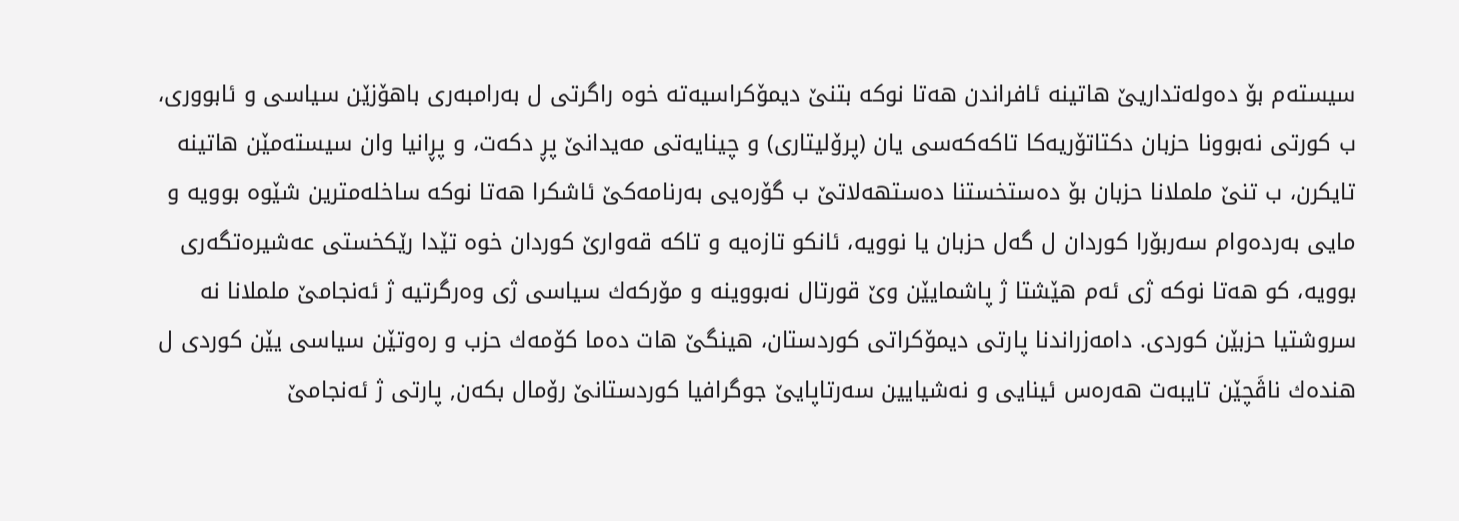سیسته‌م بۆ ده‌وله‌تداریێ هاتینه‌ ئافراندن هه‌تا نوكه‌ بتنێ دیمۆكراسیه‌ته‌ خوه‌ راگرتى ل به‌رامبه‌رى باهۆزێن سیاسى و ئابوورى، ب كورتى نه‌بوونا حزبان دكتاتۆریه‌كا تاكه‌كه‌سى یان (پرۆلیتارى) و چینایه‌تى مه‌یدانێ پڕ دكه‌ت، و پڕانیا وان سیسته‌مێن هاتینه‌ تایكرن، ب تنێ ململانا حزبان بۆ ده‌ستخستنا ده‌ستهه‌لاتێ ب گۆره‌یى به‌رنامه‌كێ ئاشكرا هه‌تا نوكه‌ ساخله‌مترین شێوه‌ بوویه‌ و مایى به‌رده‌وام سه‌ربۆرا كوردان ل گه‌ل حزبان یا نوویه‌، ئانكو تازه‌یه‌ و تاكه‌ قه‌وارێ كوردان خوه‌ تێدا رێكخستى عه‌شیره‌تگه‌رى بوویه‌، كو هه‌تا نوكه‌ ژى ئه‌م هێشتا ژ پاشمایێن وێ قورتال نه‌بووینه‌ و مۆركه‌ك سیاسى ژى وه‌رگرتیه‌ ژ ئه‌نجامێ ململانا نه‌ سروشتیا حزبێن كوردى. دامه‌زراندنا پارتى دیمۆكراتى كوردستان، هینگێ هات ده‌ما كۆمه‌ك حزب و ره‌وتێن سیاسى یێن كوردى ل هنده‌ك ناڤَچێن تایبه‌ت هه‌ره‌س ئینایى و نه‌شیایین سه‌رتاپایێ جوگرافیا كوردستانێ رۆمال بكه‌ن, پارتى ژ ئه‌نجامێ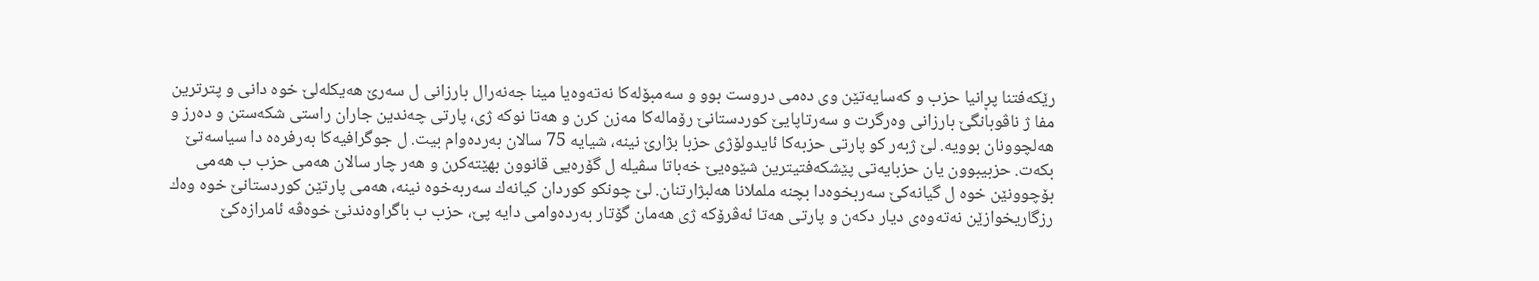رێكه‌فتنا پڕانیا حزب و كه‌سایه‌تێن وى ده‌مى دروست بوو و سه‌مبۆله‌كا نه‌ته‌وه‌یا مینا جه‌نه‌رال بارزانى ل سه‌رێ هه‌یكله‌لێ خوه‌ دانى و پترترین مفا ژ ناڤوبانگێ بارزانى وه‌رگرت و سه‌رتاپایێ كوردستانێ رۆماله‌كا مه‌زن كرن و هه‌تا نوكه‌ ژى، پارتى چه‌ندین جاران راستى شكه‌ستن و ده‌رز و هه‌لچوونان بوویه‌. لێ ژبه‌ر كو پارتى حزبه‌كا ئایدولۆژى حزبا بژارێ نینه‌، شیایه‌ 75 سالان به‌رده‌وام بیت. ل جوگرافیه‌كا به‌رفره‌ه دا سیاسه‌تێ بكه‌ت. حزبیبوون یان حزبایه‌تى پێشكه‌فتیترین شێوه‌یێ خه‌باتا سڤیله‌ ل گۆره‌یى قانوون بهێته‌كرن و هه‌ر چار سالان هه‌مى حزب ب هه‌مى بۆچوونێن خوه‌ ل گیانه‌كێ سه‌ربخوه‌دا بچنه‌ ململانا هه‌لبژارتنان. لێ چونكو كوردان كیانه‌ك سه‌ربه‌خوه‌ نینه‌، هه‌مى پارتێن كوردستانێ خوه‌ وه‌ك رزگاریخوازێن نه‌ته‌وه‌ى دیار دكه‌ن و پارتى هه‌تا ئه‌ڤرۆكه‌ ژى هه‌مان گۆتار به‌رده‌وامى دایه‌ پێ، حزب ب باگراوه‌ندنێ خوه‌ڤه‌ ئامرازه‌كێ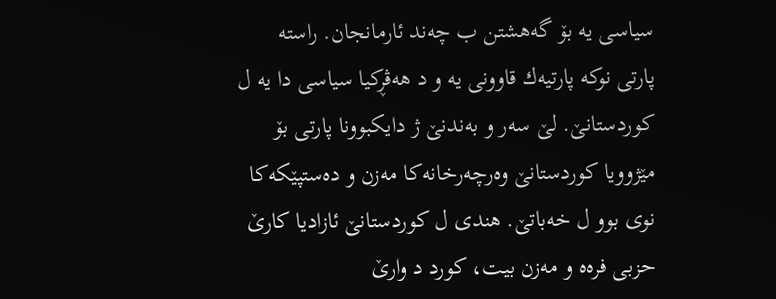سیاسى یه‌ بۆ گه‌هشتن ب چه‌ند ئارمانجان. راسته‌ پارتى نوكه‌ پارتیه‌ك قاوونى یه‌ و د هه‌ڤڕكیا سیاسى دا یه‌ ل كوردستانێ. لێ سه‌ر و به‌ندنێ ژ دایكبوونا پارتى بۆ مێژوویا كوردستانێ وه‌رچه‌رخانه‌كا مه‌زن و ده‌ستپێكه‌كا نوى بوو ل خه‌باتێ. هندى ل كوردستانێ ئازادیا كارێ حزبى فره‌ه و مه‌زن بیت، كورد د وارێ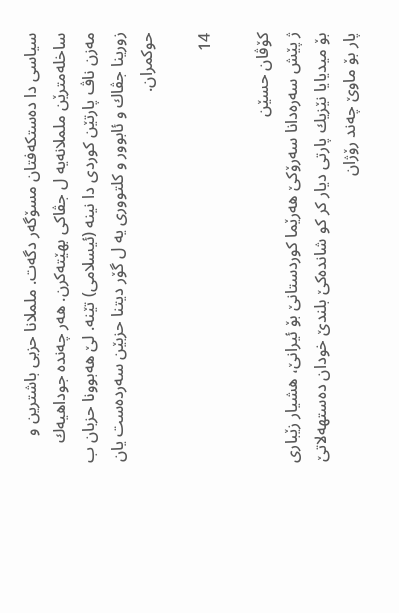سیاسى دا ده‌ستكه‌فتان مسۆگه‌ر دگه‌ت. ململانا حزبى باشترین و ساخله‌مترێن ململانه‌یه‌ ل جڤاكى بهێته‌كرن. هه‌ر چه‌نده‌ جوداهیه‌ك مه‌زن ناڤ پارتێن كوردى دا نینه‌ (ئیسلامى) تێنه‌. لێ هه‌بوونا حزبان ب زورینا جڤاك و ئابوور و كلتوورى یه‌ ل گۆر دیتنا حزبێن سه‌رده‌ست یان حوكمران.

14

كۆڤان حسێن
ژ پێش سه‌ره‌دانا سه‌رۆكێ هه‌رێما كوردستانێ بۆ ئیرانێ، هشیار زێبارى بۆ میدیایا نێزیك پارتى دیار كر كو شانده‌كێ بلندێ خودان ده‌ستهه‌لاتێ پار بۆ ماوێ چه‌ند رۆژان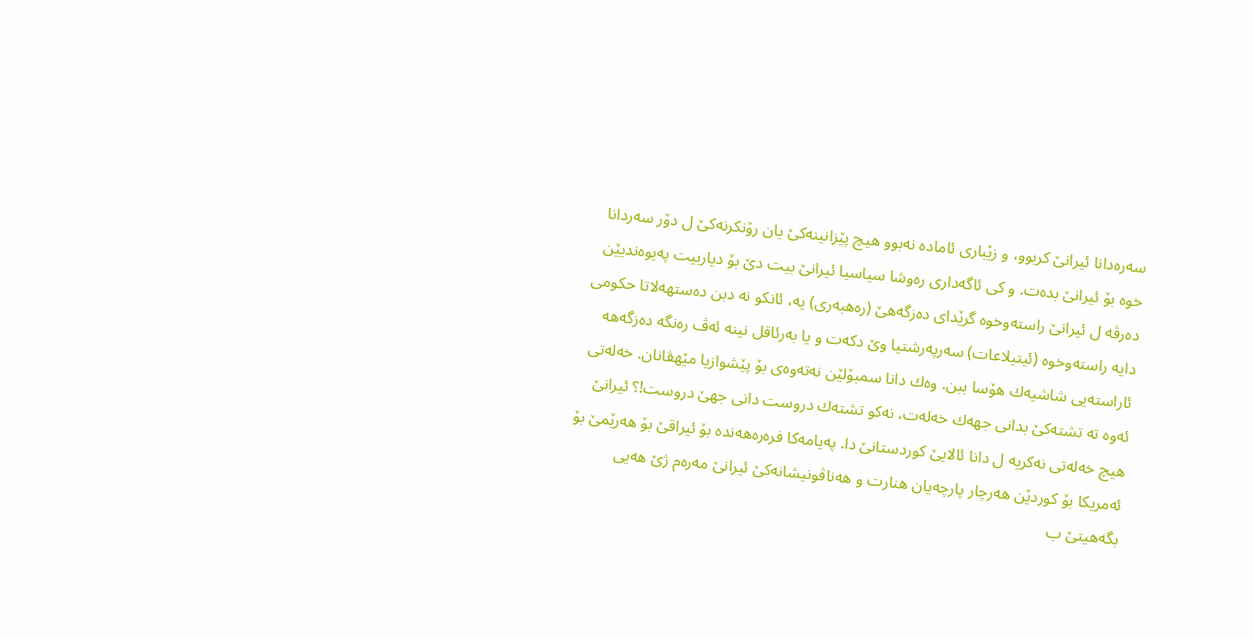سه‌ره‌دانا ئیرانێ كربوو، و زێبارى ئاماده‌ نه‌بوو هیچ پێزانینه‌كێ یان رۆنكرنه‌كێ ل دۆر سه‌ردانا خوه‌ بۆ ئیرانێ بده‌ت. و كى ئاگه‌دارى ره‌وشا سیاسیا ئیرانێ بیت دێ بۆ دیاربیت په‌یوه‌ندیێن ده‌رڤه‌ ل ئیرانێ راسته‌وخوه‌ گرێداى ده‌زگه‌هێ (ره‌هبه‌رى) یه‌، ئانكو نه‌ دبن ده‌ستهه‌لاتا حكومى دایه‌ راسته‌وخوه‌ (ئیتیلاعات) سه‌رپه‌رشتیا وێ دكه‌ت و یا به‌رئاقل نینه‌ ئه‌ڤ ره‌نگه‌ ده‌زگه‌هه‌ ئاراسته‌یى شاشیه‌ك هۆسا ببن. وه‌ك دانا سمبۆلێن نه‌ته‌وه‌ى بۆ پێشوازیا مێهڤانان. خه‌له‌تى ئه‌وه‌ ته‌ تشته‌كێ بدانى جهه‌ك خه‌له‌ت، نه‌كو تشته‌ك دروست دانى جهێ دروست!؟ ئیرانێ هیچ خه‌له‌تى نه‌كریه‌ ل دانا ئالایێ كوردستانێ دا. په‌یامه‌كا فره‌ره‌هه‌نده‌ بۆ ئیراقێ بۆ هه‌رێمێ بۆ ئه‌مریكا بۆ كوردێن هه‌رچار پارچه‌یان هنارت و هه‌ناڤونیشانه‌كێ ئیرانێ مه‌ره‌م ژێ هه‌یى بگه‌هیتێ ب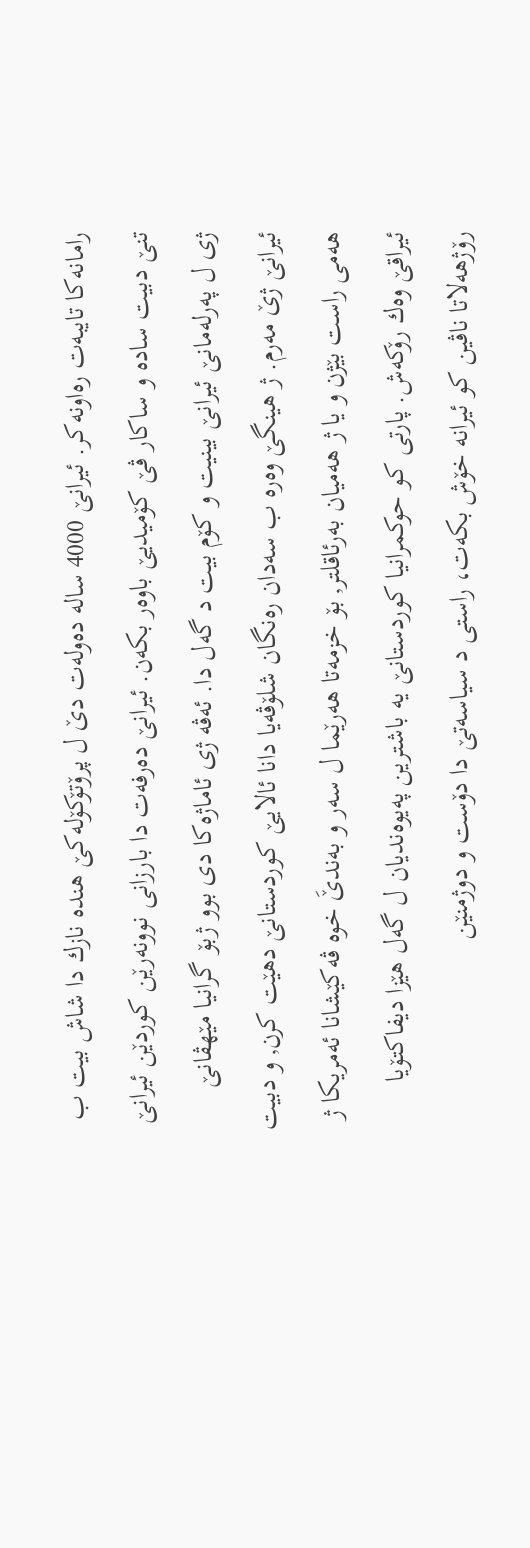رامانه‌كا تایبه‌ت ره‌اونه‌كر. ئیرانێ 4000 ساله‌ ده‌وله‌ت دێ ل پرۆتۆكۆله‌كێ هنده‌ نازك دا شاش بیت ب تنێ دبیت ساده‌ و ساكار ڤێ كۆمیدیێ باوه‌ر بكه‌ن. ئیرانێ ده‌رفه‌ت دا بارزانى نوونه‌رێن كوردێن ئیرانێ ژى ل په‌رله‌مانێ ئیرانێ بینیت و كۆم بیت د گه‌ل دا. ئه‌ڤه‌ ژى ئاماژه‌كا دى بوو ژبۆ گرانیا مێهڤانێ ئیرانێ ژێ مه‌رم. ژ هینگێ وه‌ره‌ ب سه‌دان ره‌نگان شلۆڤه‌یا دانا ئالایێ كوردستانێ دهێت كرن, و دبیت هه‌مى راست بێژن و یا ژ هه‌میان به‌رئاقلتر, بۆ خزمه‌تا هه‌رێما ل سه‌ر و به‌ندێَ خوه‌ ڤه‌كێشانا ئه‌مریكا ژ ئیراقێ وه‌ك رۆكه‌ش. پارتى كو حوكمرانیا كوردستانێ یه‌ باشترین په‌یوه‌ندیان ل گه‌ل هێزا دیفاكتۆیا رۆژهه‌لاتا ناڤین كو ئیرانه‌ خۆش بكه‌ت، راستى د سیاسه‌تێ دا دۆست و دوژمنێن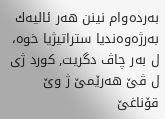به‌رده‌وام نینن هه‌ر ئالیه‌ك به‌رژه‌وه‌ندیا ستراتیژیا خوه‌، ل به‌ر چاڤ دگریت, كورد ژى ل ڤێ هه‌رێمێ ژ وێ قۆناغێ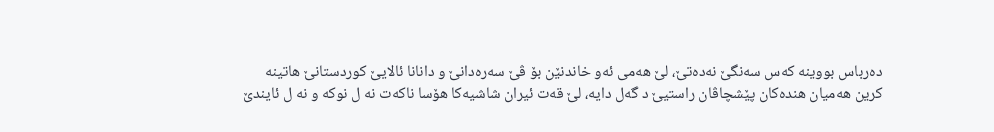ده‌رباس بووینه‌ كه‌س سه‌نگێ نه‌ده‌تێ، لێ هه‌مى ئه‌و خاندنێن بۆ ڤێ سه‌ره‌دانێ و دانانا ئالایێ كوردستانێ هاتینه‌ كرین هه‌میان هنده‌كان پێشچاڤان راستیێ د گه‌ل دایه‌، لێ قه‌ت ئیران شاشیه‌كا هۆسا ناكه‌ت نه‌ ل نوكه‌ و نه‌ ل ئایندێ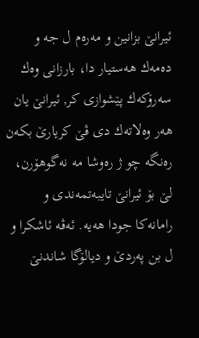ئیرانێ بزانین و مه‌ره‌م ل جه و ده‌مه‌ك هه‌ستیار دا، بارزانى وه‌ك سه‌رۆكه‌ك پێشوازى كر, ئیرانێ یان هه‌ر وه‌لاته‌ك دى ڤێ كریارێ بكه‌ن ره‌نگه‌ چو ژ ره‌وشا مه‌ نه‌گوهۆرن، لێ بۆ ئیرانێ تایبه‌تمه‌ندى و رامانه‌كا جودا هه‌یه‌. ئه‌ڤه‌ ئاشكرا و ل بن په‌ردێ و دیالۆگا شاندنێ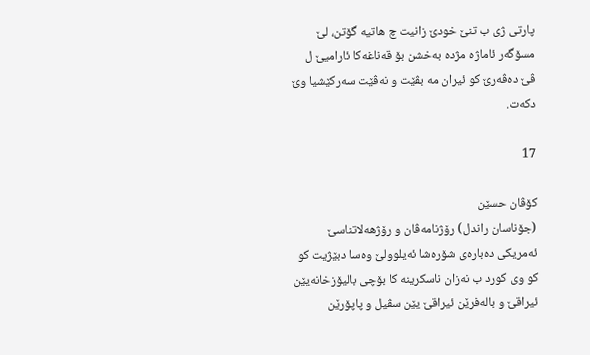پارتى ژى ب تنێ خودێ زانیت چ هاتیه‌ گۆتن، لێ مسۆگه‌ر ئاماژه‌ مژده‌ به‌خشن بۆ قه‌ناغه‌كا ئارامیێ ل ڤێ ده‌ڤه‌رێ كو ئیران مه‌ بڤێت و نه‌ڤێت سه‌ركێشیا وێ دكه‌ت.

17

كۆڤان حسێن
(جۆناسان راندل) رۆژنامه‌ڤان و رۆژهه‌لاتناسێ ئه‌مریكى ده‌باره‌ى شۆره‌شا ئه‌یلوولێ وه‌سا دبێژیت كو كو وى كورد ب نه‌زان ناسكرینه‌ كا بۆچى بالیۆزخانه‌یێن ئیراقێ و باله‌فرێن ئیراقێ یێن سڤیل و پاپۆرێن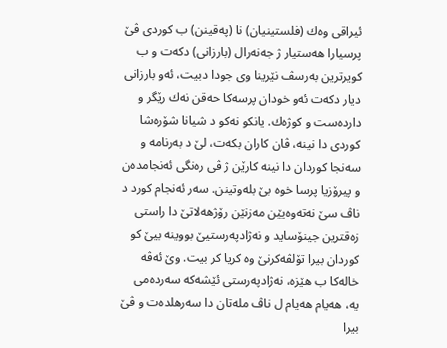ئیراقى وه‌ك (فلستینیان) نا (په‌قینن) ب كوردى ڤێ پرسیارا هه‌ستیار ژ جه‌نه‌رال (بارزانى) دكه‌ت و ب كویرترین به‌رسڤ نێرینا وى جودا دبیت، ئه‌و بارزانى دیار دكه‌ت ئه‌و خودان پرسه‌كا حه‌قن نه‌ك رێگر و دارده‌ست و كوژه‌ك. یانكو نه‌كو د شیانا شۆره‌شا كوردى دا نینه‌، ڤان كاران بكه‌ت، لێ د به‌رنامه‌ و سه‌نجا كوردان دا نینه‌ كارێن ژ ڤى ره‌نگى ئه‌نجامده‌ن و پیرۆزیا پرسا خوه‌ بێ بله‌وتینن. سه‌ر ئه‌نجام كورد د ناڤ سێ نه‌ته‌وه‌یێن مه‌زنێن رۆژهه‌لاتێ دا راستى زه‌قترین جینۆساید و نه‌ژادپه‌رستیێ بووینه‌ بیێ كو كوردان بیرا تۆلڤه‌كرنێ وه‌ كریا كر بیت. وێ ئه‌ڤه‌ خاله‌كا ب هێزه‌، نه‌ژادپه‌رستى ئێشه‌كه‌ سه‌رده‌مى یه‌، هه‌یام هه‌یام ل ناڤ مله‌تان دا سه‌رهلده‌ت و ڤێ بیرا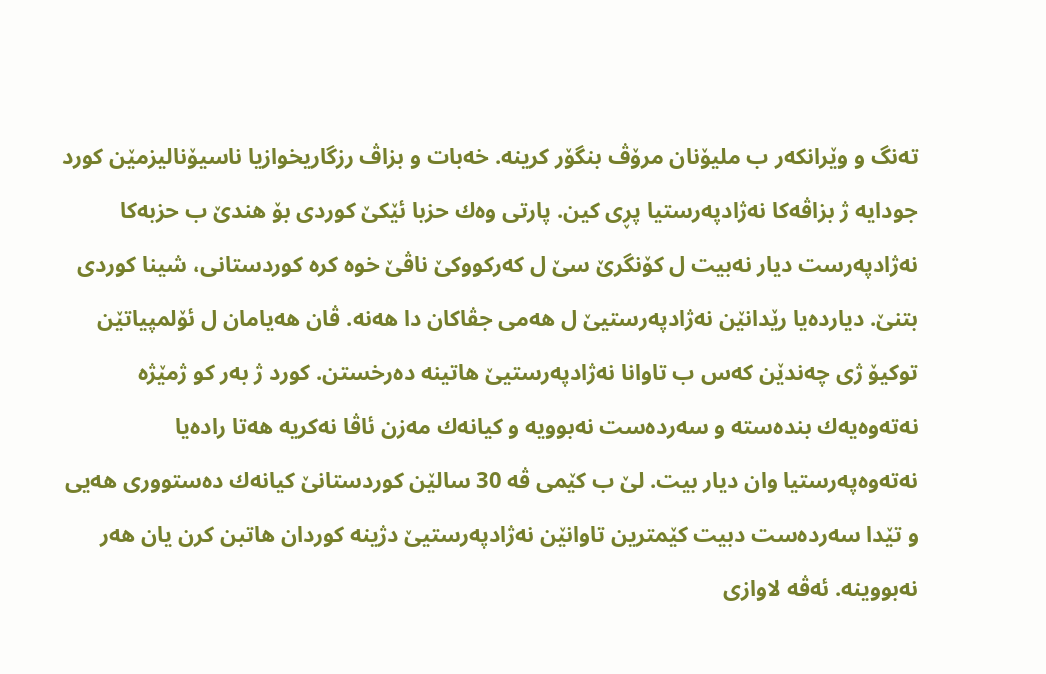ته‌نگ و وێرانكه‌ر ب ملیۆنان مرۆڤ بنگۆر كرینه‌. خه‌بات و بزاڤ رزگاریخوازیا ناسیۆنالیزمێن كورد جودایه‌ ژ بزاڤه‌كا نه‌ژادپه‌رستیا پڕى كین. پارتى وه‌ك حزبا ئێكێ كوردى بۆ هندێ ب حزبه‌كا نه‌ژادپه‌رست دیار نه‌بیت ل كۆنگرێ سێ ل كه‌ركووكێ ناڤێ خوه‌ كره‌ كوردستانى، شینا كوردى بتنێ. دیارده‌یا رێدانێن نه‌ژادپه‌رستیێ ل هه‌مى جڤاكان دا هه‌نه‌. ڤان هه‌یامان ل ئۆلمپیاتێن توكیۆ ژى چه‌ندێن كه‌س ب تاوانا نه‌ژادپه‌رستیێ هاتینه‌ ده‌رخستن. كورد ژ به‌ر كو ژمێژه‌ نه‌ته‌وه‌یه‌ك بنده‌سته‌ و سه‌رده‌ست نه‌بوویه‌ و كیانه‌ك مه‌زن ئاڤا نه‌كریه‌ هه‌تا راده‌یا نه‌ته‌وه‌په‌رستیا وان دیار بیت. لێ ب كێمى ڤه‌ 30 سالێن كوردستانێ كیانه‌ك ده‌ستوورى هه‌یى و تێدا سه‌رده‌ست دبیت كێمترین تاوانێن نه‌ژادپه‌رستیێ دژینه‌ كوردان هاتبن كرن یان هه‌ر نه‌بووینه‌. ئه‌ڤه‌ لاوازى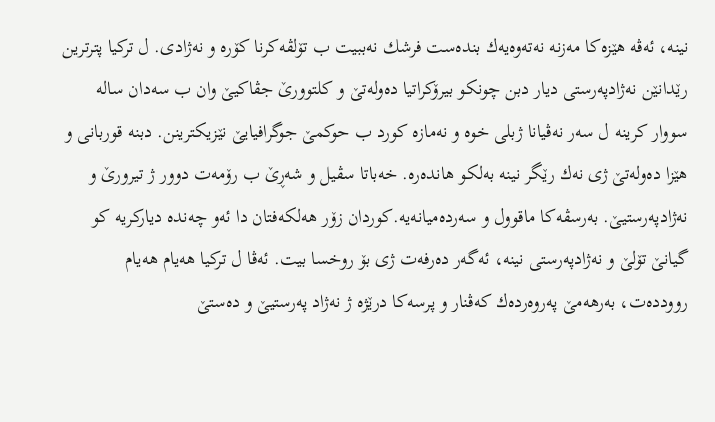نینه‌، ئه‌ڤه‌ هێزه‌كا مه‌زنه‌ نه‌ته‌وه‌یه‌ك بنده‌ست فرشك نه‌ببیت ب تۆلڤه‌كرنا كۆره‌ و نه‌ژادى. ل تركیا پترترین رێدانێن نه‌ژادپه‌رستى دیار دبن چونكو بیرۆكراتیا ده‌وله‌تێ و كلتوورێ جڤاكیێ وان ب سه‌دان ساله‌ سووار كرینه‌ ل سه‌ر نه‌ڤیانا ژبلى خوه‌ و نه‌مازه‌ كورد ب حوكمێ جوگرافیایێ نێزیكترینن. دبنه‌ قوربانى و هێزا ده‌وله‌تێ ژى نه‌ك رێگر نینه‌ به‌لكو هانده‌ره‌. خه‌باتا سڤیل و شه‌ڕێ ب رۆمه‌ت دوور ژ تیرورێ و نه‌ژادپه‌رستیێ. به‌رسڤه‌كا ماقوول و سه‌رده‌میانه‌یه‌.كوردان زۆر هه‌لكه‌فتان دا ئه‌و چه‌نده‌ دیاركریه‌ كو گیانێ تۆلێ و نه‌ژادپه‌رستى نینه‌، ئه‌گه‌ر ده‌رفه‌ت ژى بۆ روخسا بیت. ئه‌ڤا ل تركیا هه‌یام هه‌یام روودده‌ت، به‌رهه‌مێ په‌روه‌رده‌ك كه‌ڤنار و پرسه‌كا درێژه‌ ژ نه‌ژاد په‌رستیێ و ده‌ستێ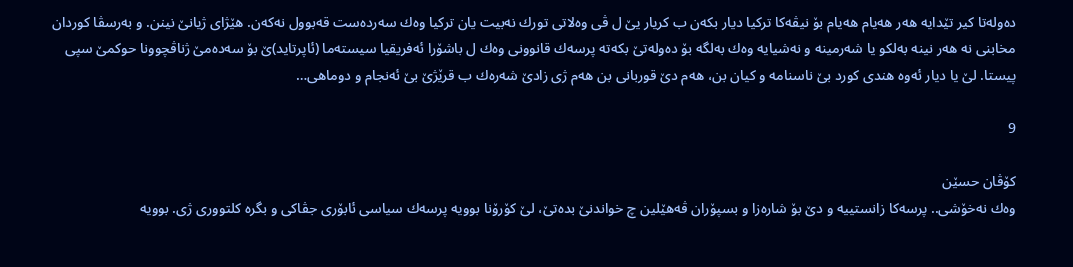ده‌وله‌تا كیر تێدایه‌ هه‌ر هه‌یام هه‌یام بۆ نیڤه‌كا تركیا دیار بكه‌ن ب كریار یێ ل ڤى وه‌لاتى تورك نه‌بیت یان تركیا وه‌ك سه‌رده‌ست قه‌بوول نه‌كه‌ن. هێژاى ژیانێ نینن. و به‌رسڤا كوردان مخابنى نه‌ هه‌ر نینه‌ به‌لكو یا شه‌رمینه‌ و نه‌شیایه‌ وه‌ك به‌لگه‌ بۆ ده‌وله‌تێ بكه‌ته‌ پرسه‌ك قانوونى وه‌ك ل باشۆرا ئه‌فریقیا سیسته‌ما (ئاپرتاید)ێ بۆ سه‌ده‌مێ ژناڤچوونا حوكمێ سپى پیستا. لێ یا دیار ئه‌وه‌ هندى كورد بێ ناسنامه‌ و كیان بن، هه‌م دێ قوربانى بن هه‌م ژى زادێ شه‌ره‌ك ب قرێژێ بێ ئه‌نجام و دوماهی…

9

كۆڤان حسێن
وه‌ك نه‌خۆشى.. پرسه‌كا زانستییه‌ و دێ بۆ شاره‌زا و بسپۆران ڤه‌هێلین چ خواندنێ بده‌تێ، لێ كۆرۆنا بوویه‌ پرسه‌ك سیاسى ئابۆرى جڤاكى و بگره‌ كلتوورى ژى. بوویه‌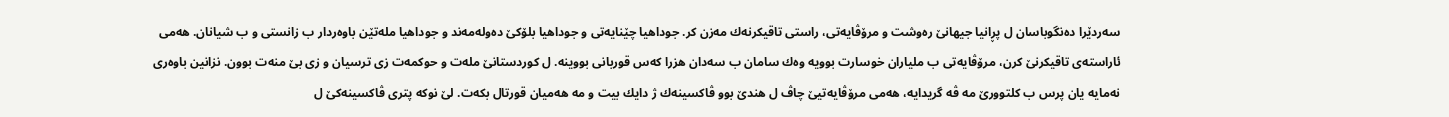سه‌ردێرا ده‌نگوباسان ل پڕانیا جیهانێ ره‌وشت و مرۆڤایه‌تى، راستى تاقیكرنه‌ك مه‌زن كر. جوداهیا چێنایه‌تى و جوداهیا بلۆكێ ده‌وله‌مه‌ند و جوداهیا مله‌تێن باوه‌ردار ب زانستى و ب شیانان. هه‌مى ئاراسته‌ى تاقیكرنێ كرن، مرۆڤایه‌تى ب ملیاران خوسارت بوویه‌ وه‌ك سامان ب سه‌دان هزرا كه‌س قوربانى بووینه‌. ل كوردستانێ مله‌ت و حوكمه‌ت زى ترسیان و زى بێ منه‌ت بوون. نزانین باوه‌رى نه‌مایه‌ یان پرس ب كلتوورێ مه‌ ڤه‌ گریدایه‌، هه‌مى مرۆڤایه‌تیێ چاڤ ل هندێ بوو ڤاكسینه‌ك ژ دایك بیت و مه‌ هه‌میان قورتال بكه‌ت. لێ نوكه‌ پترى ڤاكسینه‌كێ ل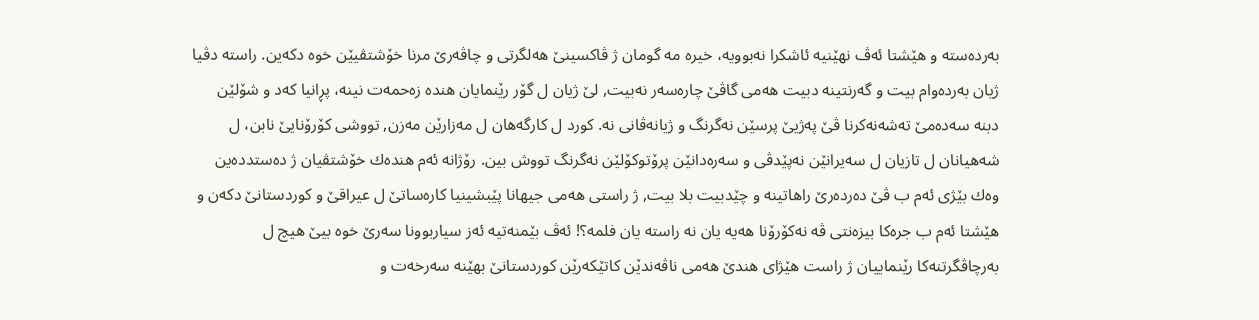به‌رده‌سته‌ و هێشتا ئه‌ڤ نهێنیه‌ ئاشكرا نه‌بوویه‌، خیره‌ مه‌ گومان ژ ڤاكسینێ هه‌لگرتى و چاڤه‌رێ مرنا خۆشتڤیێن خوه‌ دكه‌ین. راسته‌ دڤیا ژیان به‌رده‌وام بیت و گه‌رنتینه‌ دبیت هه‌مى گاڤێ چاره‌سه‌ر نه‌بیت, لێ ژیان ل گۆر رێنمایان هنده‌ زه‌حمه‌ت نینه‌، پڕانیا كه‌د و شۆلێن دبنه‌ سه‌ده‌مێ ته‌شه‌نه‌كرنا ڤێ په‌ژیێ پرسێن نه‌گرنگ و ژیانه‌ڤانى نه‌. كورد ل كارگه‌هان ل مه‌زارێن مه‌زن, تووشى كۆرۆنایێ نابن، ل شه‌هیانان ل تازیان ل سه‌یرانێن نه‌پێدڤى و سه‌ره‌دانێن پرۆتوكۆلێن نه‌گرنگ تووش بین. رۆژانه‌ ئه‌م هنده‌ك خۆشتڤیان ژ ده‌ستدده‌ین وه‌ك بێژى ئه‌م ب ڤێ ده‌رده‌رێ راهاتینه‌ و چێدبیت بلا بیت, ژ راستى هه‌مى جیهانا پێبشینیا كاره‌ساتێ ل عیراقێ و كوردستانێ دكه‌ن و هێشتا ئه‌م ب جره‌كا بیزه‌نتى ڤه‌ نه‌كۆرۆنا هه‌یه‌ یان نه‌ راسته‌ یان فلمه‌؟! ئه‌ڤ بێمنه‌تیه‌ ئه‌ز سیاربوونا سه‌رێ خوه‌ بیێ هیچ ل به‌رچاڤگرتنه‌كا رێنماییان ژ راست هێژاى هندێ هه‌مى ناڤه‌ندێن كاتێكه‌رێن كوردستانێ بهێنه‌ سه‌رخه‌ت و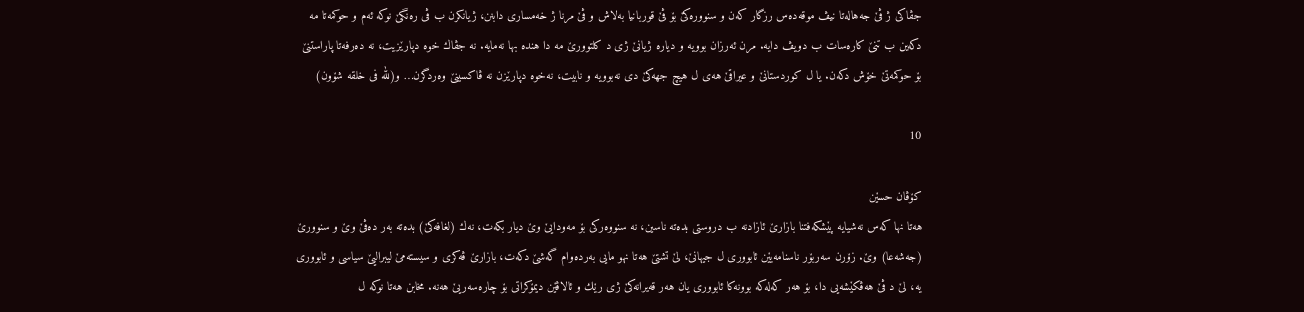جڤاكى ژ ڤێ جه‌هاله‌تا نیڤ موقه‌ده‌س رزگار كه‌ن و سنووره‌كێ بۆ ڤێ قوربانیا به‌لاش و ڤێ مرنا ژ خه‌مسارى دابنن، ژیانكرن ب ڤى ره‌نگێ نوكه‌ ئه‌م و حوكمه‌تا مه‌ دكه‌ین ب تنێ كاره‌سات ب دویڤ دایه‌. مرن ئه‌رزان بوویه‌ و دیاره‌ ژیانێ ژى د كلتوورێ مه‌ دا هنده‌ بها نه‌مایه‌. نه‌ جڤاك خوه‌ دپارێزیت، نه‌ ده‌رفه‌تا پاراستنێ بۆ حوكمه‌تێ خۆش دكه‌ن. یا ل كوردستانێ و عیراقێ هه‌ى ل هیچ جهه‌كێ دى نه‌بوویه‌ و نابیت، نه‌خوه‌ دپارێزن نه‌ ڤاكسینێ وه‌ردگرن… و(لله‌ فى خلقه‌ شۆون)

10

كۆڤان حسێن
هەتا نها كەس نەشیایە پێشكەفتنا بازارێ ئازادنە ب دروستى بدەتە ناسین، نە سنووەركى بۆ مەودایێ وێ دیار بكەت، نەك (لغافەكێ) بدەتە بەر دەڤێ وێ و سنوورێ (جەشەعا) وێ. زۆرن سەربۆر ناسنامەیێن ئابوورى ل جیهانێ، لێ تشتێ هەتا نهو مایى بەردەوام گەشێ دكەت، بازارێ ڤەكرى و سیستەمێ لیبرالیێ سیاسى و ئابووری یە، لێ د ڤێ هەڤكێشەیى دا، بۆ هەر كەلەكە بوونەكا ئابوورى یان هەر قەیرانەكێ ژى رێك و ئالاڤێن دیمۆكراتى بۆ چارەسەریێ هەنە. مخابن هەتا نوكە ل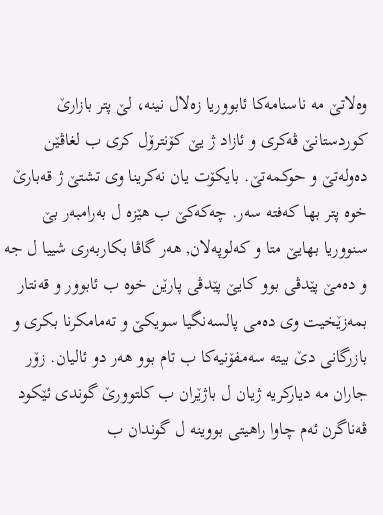وەلاتێ مە ناسنامەكا ئابووریا زەلال نینە، لێ پتر بازارێ كوردستانێ ڤەكرى و ئازاد ژ یێ كۆنترۆل كرى ب لغاڤێن دەولەتێ و حوكمەتێ. بایكۆت یان نەكرینا وى تشتێ ژ قەبارێ خوە پتر بها كەفتە سەر. چەكەكێ ب هێزە ل بەرامبەر بێ سنووریا بهایێ متا و كەلوپەلان, هەر گاڤا بكاربەرى شییا ل جه و دەمێ پێدڤى بوو كایێ پێدڤى پارێن خوە ب ئابوور و قەنتار بمەزێخیت وى دەمى پالسەنگیا سویكێ و تەمامكرنا بكرى و بازرگانى دێ بیتە سەمفۆنیەكا ب تام بوو هەر دو ئالیان. زۆر جاران مە دیاركریە ژیان ل باژێران ب كلتوورێ گوندى ئێكود ڤەناگرن ئەم چاوا راهیتی بووینە ل گوندان ب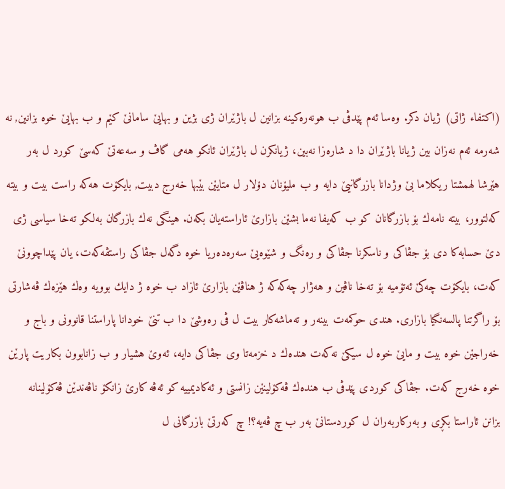(اكتفاء ژاتى) ژیان دكر. وەسا ئەم پێدڤى ب هونەرەكینە بزانین ل باژێران ژى بژین و بهایێ سامانێ كێم و ب بهایێ خوە بزانین, نە شەرمە ئەم نەزان بین ژیانا باژێران دا د شارەزا نەبین، ژیانكرن ل باژێران ئانكو هەمى گاڤ و سەعەتێ كەسێ كورد ل بەر هێرشا لهمشتا ریكلاما بێ وژدانا بازرگانیێ دایە و ب ملیۆنان دۆلار ل متایێن بێبها خەرج دبیت, بایكۆت هەكە راست بیت و بیتە كەلتوور، بیتە نامەك بۆ بازرگانان كو ب كەیفا نەما بشێن بازارێ ئاراستەیان بكەن. هینگى نەك بازرگان بەلكو تەخا سیاسى ژى دێ حسابەكا دى بۆ جڤاكى و ناسكرنا جڤاكى و رەنگ و شێوەیێ سەرەدەریا خوە دگەل جڤاكى راستڤەكەت، یان پێداچوونێ كەت، بایكۆت چەكێ ئەتۆمیە بۆ تەخا ناڤین و هەژار چەكەكە ژ هناڤێن بازارێ ئازاد ب خوە ژ دایك بوویە وەك هێزەك ڤەشارتى بۆ راگرتنا پالسەنگیا بازارى. هندى حوكمەت بینەر و تەماشەكار بیت ل ڤى رەوشێ دا ب تنێ خودانا پاراستنا قانوونى و باج و خەراجێن خوە بیت و مایێ خوە ل سیكێ نەكەت هندەك د خزمەتا وى جڤاكى دایە، ئەوێ هشیار و ب زانابوون بكاریت پارێن خوە خەرج كەت. جڤاكى كوردى پێدڤى ب هندەك ڤەكۆلینێن زانستى و ئەكادیمییە كو ئەڤە كارێ زانكۆ ناڤەندێن ڤەكۆلینانە بزانن ئاراستا بكڕى و بەركاربەران ل كوردستانێ بەر ب چ ڤەیە؟! چ كەرتێ بازرگانى ل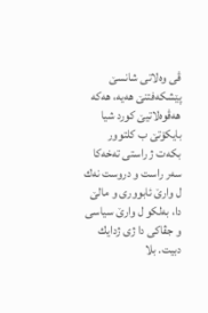ڤى وەلاتى شانسێ پێشكەفتنێ هەیە، هەكە هەڤوەلاتیێ كورد شیا بایكۆتێ ب كلتوور بكەت ژ راستى تەخەكا سەر راست و دروست نەك ل وارێ ئابوورى و مالێ دا، بەلكو ل وارێ سیاسى و جڤاكى دا ژى ژدایك دبیت. بلا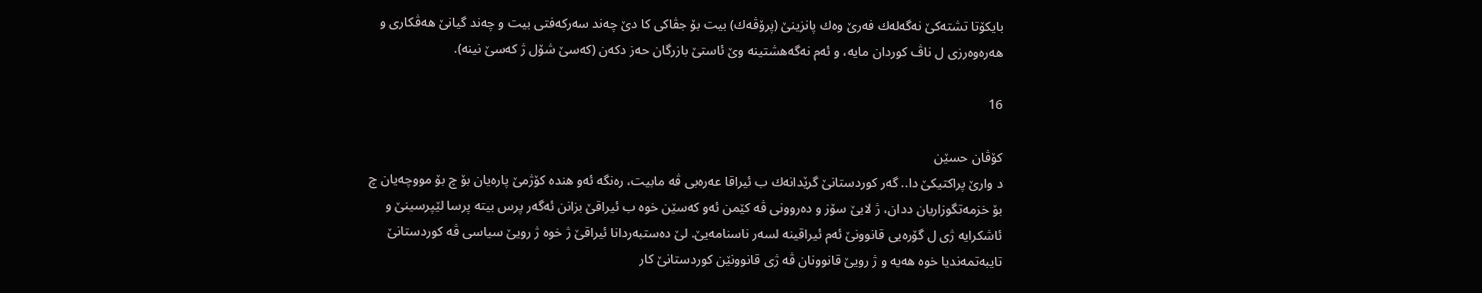بایكۆتا تشتەكێ نەگەلەك فەرێ وەك پانزینێ (پرۆڤەك) بیت بۆ جڤاكى كا دێ چەند سەركەفتى بیت و چەند گیانێ هەڤكارى و هەرەوەرزى ل ناڤ كوردان مایە، و ئەم نەگەهشتینە وێ ئاستێ بازرگان حەز دكەن (كەسێ شۆل ژ كەسێ نینە).

16

كۆڤان حسێن
د وارێ پراكتیكێ دا.. گه‌ر كوردستانێ گرێدانه‌ك ب ئیراقا عه‌ره‌بى ڤه‌ مابیت، ره‌نگه‌ ئه‌و هنده‌ كۆژمێ پاره‌یان بۆ چ بۆ مووچه‌یان چ بۆ خزمه‌تگوزاریان ددان، ژ لایێ سۆز و ده‌روونى ڤه‌ كێمن ئه‌و كه‌سێن خوه‌ ب ئیراقێ بزانن ئه‌گه‌ر پرس بیته‌ پرسا لێپرسینێ و ئاشكرایه‌ ژى ل گۆره‌یى قانوونێ ئه‌م ئیراقینه‌ لسه‌ر ناسنامه‌یێ. لێ ده‌ستبه‌ردانا ئیراقێ ژ خوه‌ ژ رویێ سیاسى ڤه‌ كوردستانێ تایبه‌تمه‌ندیا خوه‌ هه‌یه‌ و ژ رویێ قانوونان ڤه‌ ژى قانوونێن كوردستانێ كار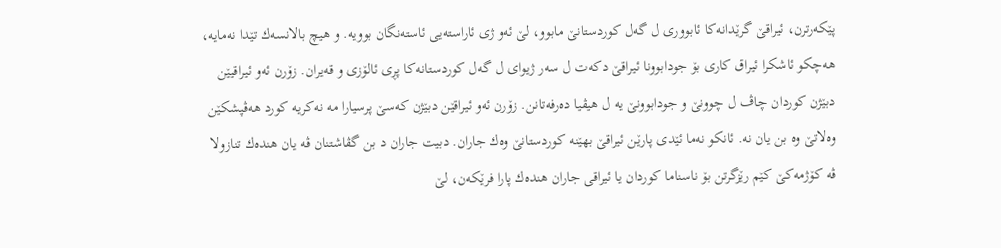پێكه‌رترن، ئیراقێ گرێدانه‌كا ئابوورى ل گه‌ل كوردستانێ مابوو، لێ ئه‌و ژى ئاراسته‌یى ئاسته‌نگان بوویه‌. و هیچ بالانسه‌ك تێدا نه‌مایه‌، هه‌چكو ئاشكرا ئیراق كارى بۆ جودابوونا ئیراقێ دكه‌ت ل سه‌ر ژیواى ل گه‌ل كوردستانه‌كا پڕى ئالۆزى و قه‌یران. زۆرن ئه‌و ئیراقیێن دبێژن كوردان چاڤ ل چوونێ و جودابوونێ یه‌ ل هیڤیا ده‌رفه‌تانن. زۆرن ئه‌و ئیراقێن دبێژن كه‌سێ پرسیارا مه‌ نه‌كریه‌ كورد هه‌ڤپشكێن وه‌لاتێ وه‌ بن یان نه‌. ئانكو نه‌ما ئێدى پارێن ئیراقێ بهێنه‌ كوردستانێ وه‌ك جاران. دبیت جاران د بن گڤاشتنان ڤه‌ یان هنده‌ك تنازولا ڤه‌ كۆژمه‌كێ كێم رێزگرتن بۆ ناسناما كوردان یا ئیراقى جاران هنده‌ك پارا فرێكه‌ن، لێ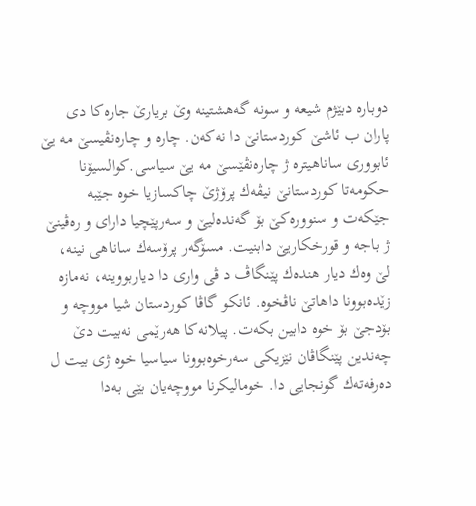دوباره‌ دبێژم شیعه‌ و سونه‌ گه‌هشتینه‌ وێ بریارێ جاره‌كا دى پاران ب ئاشێ كوردستانێ دا نه‌كه‌ن. چاره‌ و چاره‌نڤیسێ مه‌ یێ ئابوورى ساناهیتره‌ ژ چاره‌نڤێسێ مه‌ یێ سیاسى.كوالسیۆنا حكومه‌تا كوردستانێ نیڤه‌ك پرۆژێ چاكسازیا خوه‌ جێبه‌ جێكه‌ت و سنووره‌كێ بۆ گه‌نده‌لیێ و سه‌رپێچیا داراى و ره‌ڤینێ ژ باجه‌ و قورخكاریێ دابنیت. مسۆگه‌ر پرۆسه‌ك ساناهى نینه‌، لێ وه‌ك دیار هنده‌ك پێنگاڤ د ڤى وارى دا دیاربووینه‌، نه‌مازه‌ زێده‌بوونا داهاتێ ناڤخوه‌. ئانكو گاڤا كوردستان شیا مووچه‌ و بۆدجێ بۆ خوه‌ دابین بكه‌ت. پیلانه‌كا هه‌رێمى نه‌بیت دێ چه‌ندین پێنگاڤان نێزیكى سه‌رخوه‌بوونا سیاسیا خوه‌ ژى بیت ل ده‌رفه‌ته‌ك گونجایى دا. خومالیكرنا مووچه‌یان بێى به‌دا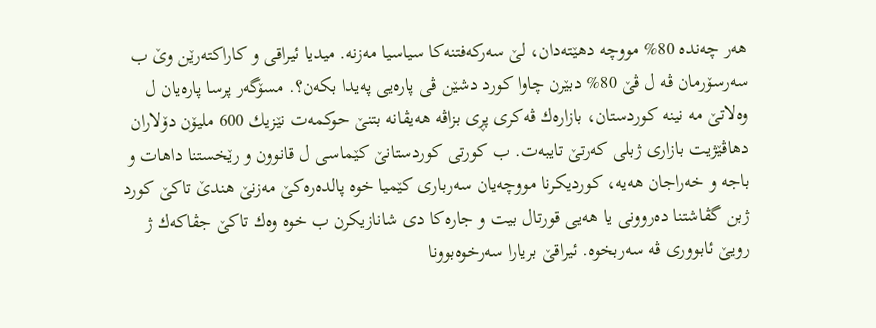هه‌ر چه‌نده‌ 80% مووچه‌ دهێته‌دان، لێ سه‌ركه‌فتنه‌كا سیاسیا مه‌زنه‌. میدیا ئیراقى و كاراكته‌رێن وێ ب سه‌رسۆرمان ڤه‌ ل ڤێ 80% دبێرن چاوا كورد دشێن ڤى پاره‌یى په‌یدا بكه‌ن؟. مسۆگه‌ر پرسا پاره‌یان ل وه‌لاتێ مه‌ نینه‌ كوردستان، بازاره‌ك ڤه‌كرى پڕى بزاڤه‌ هه‌یڤانه‌ بتنێ حوكمه‌ت نێزیك 600 ملیۆن دۆلاران دهاڤێژیت بازارى ژبلى كه‌رتێ تایبه‌ت. ب كورتى كوردستانێ كێماسى ل قانوون و رێخستنا داهات و باجه‌ و خه‌راجان هه‌یه‌، كوردیكرنا مووچه‌یان سه‌ربارى كێمیا خوه‌ پالده‌ره‌كێ مه‌زنێ هندێ تاكێ كورد ژبن گڤاشتنا ده‌روونى یا هه‌یى قورتال بیت و جاره‌كا دى شانازیكرن ب خوه‌ وه‌ك تاكێ جڤاكه‌ك ژ رویێ ئابوورى ڤه‌ سه‌ربخوه‌. ئیراقێ بریارا سه‌رخوه‌بوونا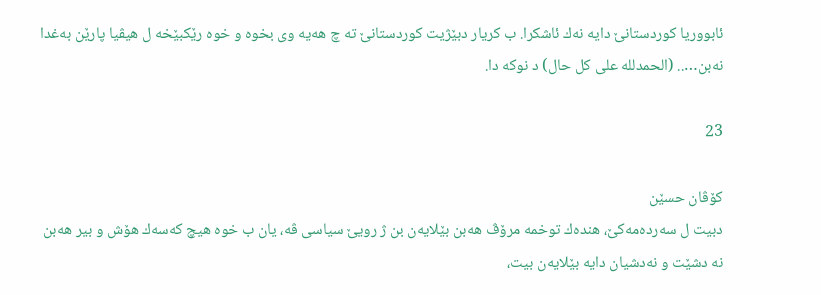ئابووریا كوردستانێ دایه‌ نه‌ك ئاشكرا. ب كریار دبێژیت كوردستانێ ته‌ چ هه‌یه‌ وى بخوه‌ و خوه‌ رێكبێخه‌ ل هیڤیا پارێن به‌غدا نه‌بن….. (الحمدلله على كل حال) د نوكه‌ دا.

23

كۆڤان حسێن
دبیت ل سه‌رده‌مه‌كێ، هنده‌ك توخمه‌ مرۆڤ هه‌بن بێلایه‌ن بن ژ رویێ سیاسى ڤه‌، یان ب خوه‌ هیچ كه‌سه‌ك هۆش و بیر هه‌بن نه‌ دشێت و نه‌دشیان دایه‌ بێلایه‌ن بیت،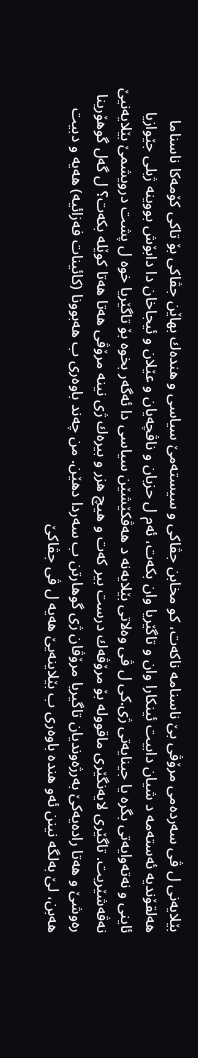بێلایه‌نى ل ڤى سه‌رده‌مى مرۆڤى بێ ناسنامه‌ ناكه‌ت، كو مخابن جڤاكى و سیسته‌مێ سیاسى و هنده‌ك بهاێن جڤاكى بۆ تاكى كۆمه‌كا ناسناما هه‌لقۆندیه‌ ئه‌سته‌مه‌ د شیان دابیت ئینكارا وان و تاگێریا وان بكه‌ت، ئه‌م ل حزبان و ناڤچه‌یان و عێلان و ئیجاخان دا دابۆش بووینه‌ ژبلى جێوازیا ئاینى و نه‌ته‌وایه‌تى بگره‌ یا جینایه‌تى ژى.كى ل ڤى وه‌لاتى بێلایه‌نه‌ د هه‌ڤكێشێن سیاسى دا ئه‌گه‌ر بخوه‌ بۆ تاگێریا خوه‌ ل پشت درویشمێ بێلایه‌نیێ نه‌ڤه‌شێریت. تاگێرى لایه‌نگێرى ماقووله‌ بۆ مرۆڤه‌ك درست بیر كه‌ت و هیچ هزر و بیره‌ك ژى نینه‌ مرۆڤى هه‌تا هه‌تا كوێله‌ بكه‌ت؟ ل گه‌ل گوهۆرینا ره‌وشێ و هه‌تا راده‌یه‌كێ به‌رژه‌وندیان تاگیریا مرۆڤان ژى گوهارتن ب سه‌ردا دهێن. من چه‌ند باوه‌رى ب هه‌بوونا (كائینات فه‌زائیه‌) هه‌یه‌ و دبیت هه‌بن، لێ به‌لگه‌ نینن ئه‌و هنده‌ باوه‌رى ب بێلاینه‌یێ هه‌یه‌ ل ڤى جڤاكێ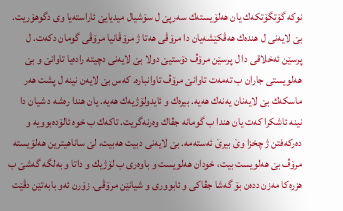نوكه‌ گۆتگۆتكه‌ك یان هه‌لۆیسته‌ك سه‌رپێ ل سۆشیال میدیایێ ئاراسته‌یا وى دگوهۆریت. بێ لایه‌نى ل هنده‌ك هه‌ڤكێشه‌یان دا مرۆڤى هه‌تا ژ مرۆڤانیا مرۆڤى گومان دكه‌ت. ل پرسێن ئه‌خلاقى دا ل پرسێن مرۆڤ دۆستیێ دولا بێ لایه‌نى دچیته‌ راده‌یا تاوانێ و بێ هه‌لویستى جاران ب ته‌مه‌ت تاوانێ مرۆڤ تاوانباره‌. كه‌س بێ لایه‌ن نینه‌ ل پشت هه‌ر ماسكه‌ك بێ لایه‌نان یه‌نه‌ك هه‌یه‌. بیره‌ك و ئایدولۆژیه‌ك هه‌یه‌. یان هندا ره‌شه‌ د شیان دا نینه‌ ئاشكرا كه‌ت یان هندا ب گومانه‌ جڤاك وه‌رنه‌گریت. تاكه‌ك ب خوه‌ ئالۆده‌بوویه‌ و ده‌ركه‌فتن ژ چخزا وێ بیرێ ئه‌سته‌مه‌. بێ لایه‌نى دبیت هه‌بیت، لێ ساناهیترین هه‌لۆیسته‌ مرۆڤ بێ هه‌لویست بیت، خودان هه‌لویست و باوه‌رى ب لۆژیك و داتا و به‌لگه‌ گه‌شێ ب هزره‌كا مه‌زن دده‌ن بۆ گه‌شا جڤاكى و ئابوورى و شیانێن مرۆڤى. زۆرن ئه‌و بابه‌تێن دڤێت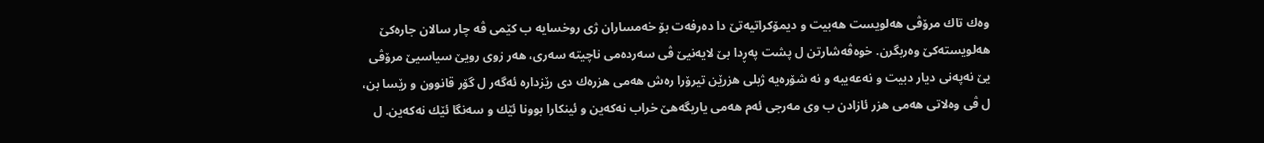وه‌ك تاك مرۆڤى هه‌لویست هه‌بیت و دیمۆكراتیه‌تێ دا ده‌رفه‌ت بۆ خه‌مساران ژى روخسایه‌ ب كێمى ڤه‌ چار سالان جاره‌كێ هه‌لویسته‌كێ وه‌ربگرن. خوه‌ڤه‌شارتن ل پشت په‌ڕدا بێ لایه‌نیێ ڤى سه‌رده‌مى ناچیته‌ سه‌رى، هه‌ر زوى رویێ سیاسیێ مرۆڤى یێ نه‌په‌نى دیار دبیت و نه‌عه‌یبه‌ و نه‌ شۆره‌یه‌ ژبلى هزرێن تیرۆرا ره‌ش هه‌مى هزره‌ك دى رێزداره‌ ئه‌گه‌ر ل گۆر قانوون و رێسا بن، ل ڤى وه‌لاتى هه‌مى هزر ئازادن ب وى مه‌رجى ئه‌م هه‌مى یاریگه‌هێ خراب نه‌كه‌ین و ئینكارا بوونا ئێك و سه‌نگا ئێك نه‌كه‌ین. ل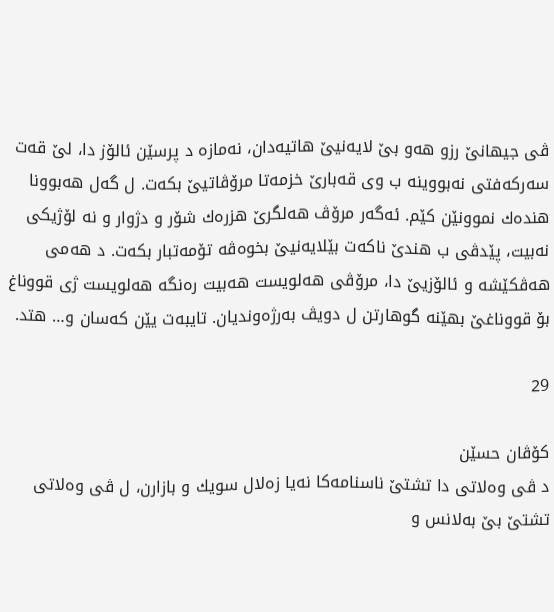ڤى جیهانێ رزو هه‌و بێ لایه‌نیێ هاتیه‌دان، نه‌مازه‌ د پرسێن ئالۆز دا، لێ قه‌ت سه‌ركه‌فتى نه‌بووینه‌ ب وى قه‌بارێ خزمه‌تا مرۆڤاتیێ بكه‌ت. ل گه‌ل هه‌بوونا هنده‌ك نموونێن كێم. ئه‌گه‌ر مرۆڤ هه‌لگرێ هزره‌ك شۆر و دژوار و نه‌ لۆژیكى نه‌بیت، پێدڤى ب هندێ ناكه‌ت بێلایه‌نیێ بخوه‌ڤه‌ تۆمه‌تبار بكه‌ت. د هه‌مى هه‌ڤكێشه‌ و ئالۆزیێ دا، مرۆڤى هه‌لویست هه‌بیت ره‌نگه‌ هه‌لویست ژى قووناغ بۆ قووناغێ بهێنه‌ گوهارتن ل دویڤ به‌رژه‌وندیان. تایبه‌ت یێن كه‌سان و… هتد.

29

كۆڤان حسێن
د ڤى وه‌لاتى دا تشتێ ناسنامه‌كا نه‌یا زه‌لال سویك و بازارن، ل ڤى وه‌لاتى تشتێ بێ به‌لانس و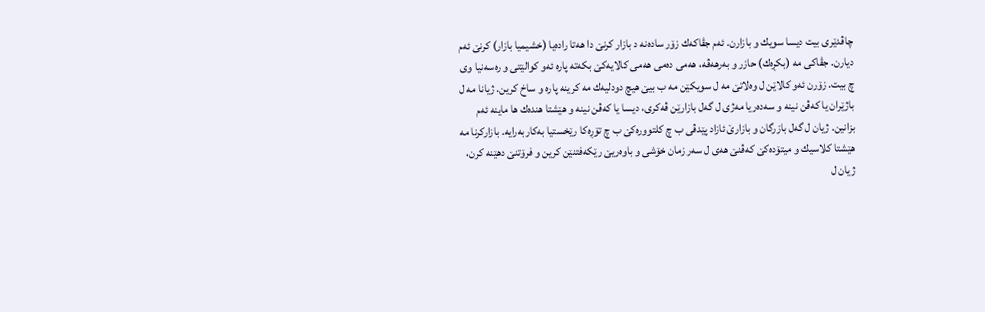چاڤدێرى بیت دیسا سویك و بازارن. ئه‌م جڤاكه‌ك زۆر ساده‌نه‌ د بازار كرنێ دا هه‌تا راده‌یا (خشیمیا بازار) كرنێ ئه‌م دیارن. جڤاكى مه‌ (بكڕه‌ك) حازر و به‌رهه‌ڤه‌، هه‌مى ده‌مى هه‌مى كالایه‌كێ بكه‌ته‌ پاره‌ ئه‌و كوالێتى و ره‌سه‌نیا وى چ بیت. زۆرن ئه‌و كالاێن ل وه‌لاتێ مه‌ ل سویكێن مه‌ ب بیێ هیچ دودلیه‌ك مه‌ كرینه‌ پاره‌ و ساخ كرین. ژیانا مه‌ ل باژێران یا كه‌ڤن نینه‌ و سه‌ده‌ریا مه‌ژى ل گه‌ل بازارێن ڤه‌كرى، دیسا یا كه‌ڤن نینه‌ و هێشتا هنده‌ك ها ماینه‌ ئه‌م بزانین. ژیان ل گه‌ل بازرگان و بازارێ ئازاد پێدڤى ب چ كلتووره‌كێ ب چ تۆڕه‌كا رێخستیا به‌كاربه‌رایه‌. بازاركرنا مه‌ هێشتا كلاسیك و میتۆده‌كێ كه‌ڤنێ هه‌ى ل سه‌ر زمان خۆشى و باوه‌ریێ رێكه‌فتنێن كرین و فرۆتنێ دهێنه‌ كرن، ژیان ل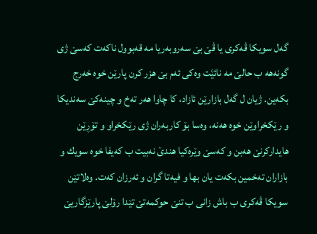گه‌ل سویكا ڤه‌كرى یا ڤێ بێ سه‌روبه‌ریا مه‌ قه‌بوول ناكه‌ت كه‌سێ ژى گونه‌هه‌ ب حالێ مه‌ نائێَت وه‌كى ئه‌م بێ هزر كرن پارێن خوه‌ خه‌رج بكه‌ین. ژیان ل گه‌ل بازارێن ئازاد، كا چاوا هه‌ر ته‌خ و چینه‌كێ سه‌ندیكا و رێكخراوێن خوه‌ هه‌نه‌، وه‌سا بۆ كاربه‌ران ژى رێكخراو و تۆڕێن هایداركرنێ هه‌بن و كه‌سێ وێره‌كیا هندێ نه‌بیت ب كه‌یفا خوه‌ سویك و بازاران ته‌خمین بكه‌ت یان بها و فیه‌تا گران و ئه‌رزان كه‌ت. وه‌لاتێن سویكا ڤه‌كرى ب باش زانى ب تنێ حوكمه‌تێ تێدا رۆلێ پارێزگاریێ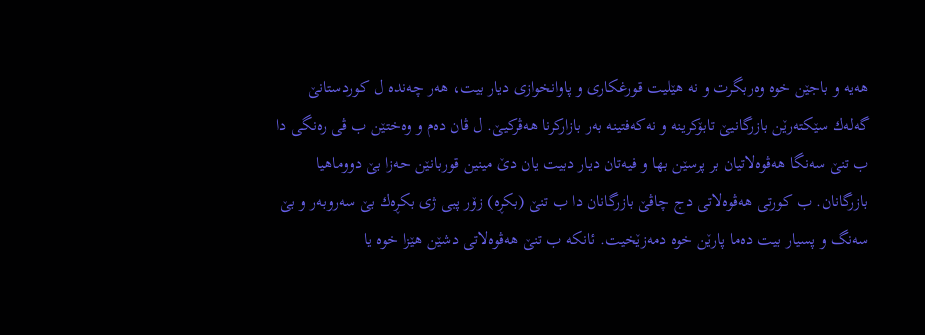هه‌یه‌ و باجێن خوه‌ وه‌ربگرت و نه‌ هێلیت قورغكارى و پاوانخوازى دیار بیت، هه‌ر چه‌نده‌ ل كوردستانێ گه‌له‌ك سێكته‌رێن بازرگانیێ تابۆكرینه‌ و نه‌كه‌فتینه‌ به‌ر بازاركرنا هه‌ڤركیێ. ل ڤان ده‌م و وه‌ختێن ب ڤى ره‌نگى دا ب تنێ سه‌نگا هه‌ڤوه‌لاتیان بر پرسێن بها و فیه‌تان دیار دبیت یان دێ مینین قوربانێن حه‌زا بێ دووماهیا بازرگانان. ب كورتى هه‌ڤوه‌لاتى دج چاڤێ بازرگانان دا ب تنێ (بكڕه‌) زۆر پبی ژى بكڕه‌ك بێ سه‌روبه‌ر و بێ سه‌نگ و پسیار بیت ده‌ما پارێن خوه‌ دمه‌زێخیت. ئانكه‌ ب تنێ هه‌ڤوه‌لاتى دشێن هێزا خوه‌ یا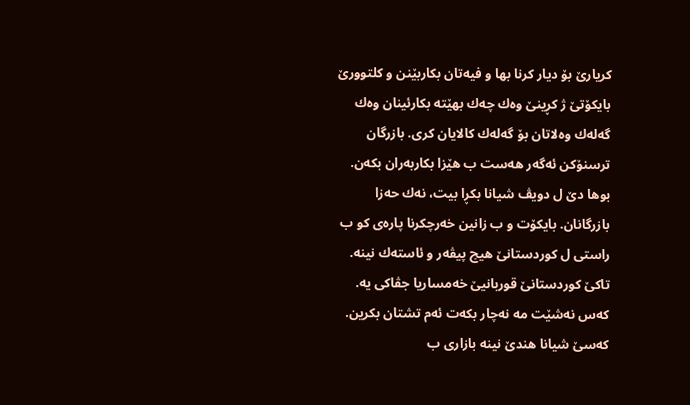كریارێ بۆ دیار كرنا بها و فیه‌تان بكاربێنن و كلتوورێ بایكۆتێ ژ كڕینێ وه‌ك چه‌ك بهێته‌ بكارئینان وه‌ك گه‌له‌ك وه‌لاتان بۆ گه‌له‌ك كالایان كرى. بازرگان ترسنۆكن ئه‌گه‌ر هه‌ست ب هێزا بكاربه‌ران بكه‌ن. بوها دێ ل دویڤ شیانا بكڕا بیت، نه‌ك حه‌زا بازرگانان. بایكۆت و ب زانین خه‌رچكرنا پاره‌ى كو ب راستى ل كوردستانێ هیچ پیڤه‌ر و ئاسته‌ك نینه‌. تاكێ كوردستانێ قوربانیێ خه‌مساریا جڤاكى یه‌. كه‌س نه‌شێت مه‌ نه‌چار بكه‌ت ئه‌م تشتان بكرین. كه‌سێ شیانا هندێ نینه‌ بازارى ب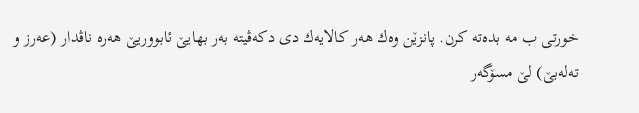خورتى ب مه‌ بده‌ته‌ كرن. پانزێن وه‌ك هه‌ر كالایه‌ك دى دكه‌ڤیته‌ به‌ر بهایێ ئابووریێ هه‌ره‌ ناڤدار (عه‌رز و ته‌له‌بێ) لێ مسۆگه‌ر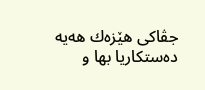جڤاكى هێزه‌ك هه‌یه‌ ده‌ستكاریا بها و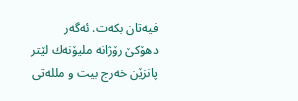فیه‌تان بكه‌ت. ئه‌گه‌ر دهۆكێ رۆژانه‌ ملیۆنه‌ك لێتر پانزێن خه‌رج بیت و ملله‌تى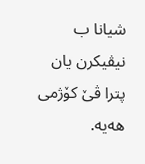شیانا ب نیڤیكرن یان پترا ڤێ كۆژمى هه‌یه‌.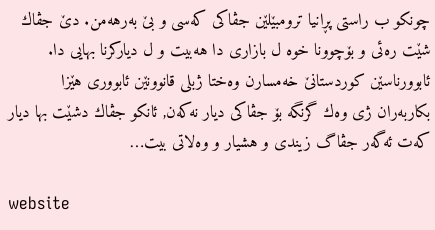چونكو ب راستى پڕانیا ترومبێلێن جڤاكى كه‌سى و بێ به‌رهه‌من. دێ جڤاك شێت ره‌ئى و بۆچوونا خوه‌ ل بازارى دا هه‌بیت و ل دیاركرنا بهایى دا. ئابوورناسێن كوردستانێ خه‌مسارن وه‌ختا ژبلى قانوونێن ئابوورى هێزا بكاربه‌ران ژى وه‌ك گرنگه‌ بۆ جڤاكى دیار نه‌كه‌ن, ئانكو جڤاك دشێت بها دیار كه‌ت ئه‌گه‌ر جڤاگ زیندى و هشیار و وه‌لاتى بیت…

website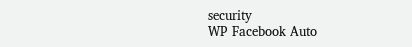security
WP Facebook Auto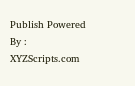Publish Powered By : XYZScripts.com